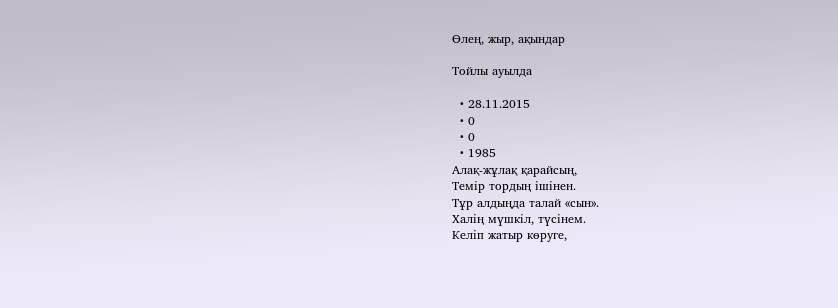Өлең, жыр, ақындар

Тойлы ауылда

  • 28.11.2015
  • 0
  • 0
  • 1985
Алақ-жұлақ қарайсың,
Темір тордың ішінен.
Тұр алдыңда талай «сын».
Халің мүшкіл, түсінем.
Келіп жатыр көруге,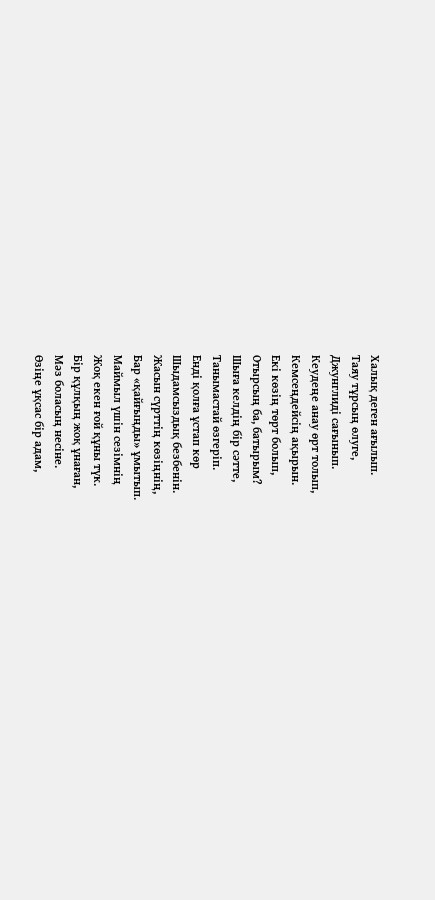Халық деген ағылып.
Таяу тұрсың өлуге,
Джунглиді сағынып.
Кеудеңе анау өрт толып,
Кемсеңдейсің ақырын.
Екі көзің төрт болып,
Отырсың ба, батырым?
Шыға келдің бір сәтте,
Танымастай өзгеріп.
Енді қолға ұстап көр
Шыдамсыздық безбенін.
Жасын сүрттің көзіңнің,
Бар «қайғыңды» ұмытып.
Маймыл үшін сезімнің
Жоқ екен ғой құны түк.
Бір құлқың жоқ ұнаған,
Мәз боласың несіне.
Өзіңе ұқсас бір адам,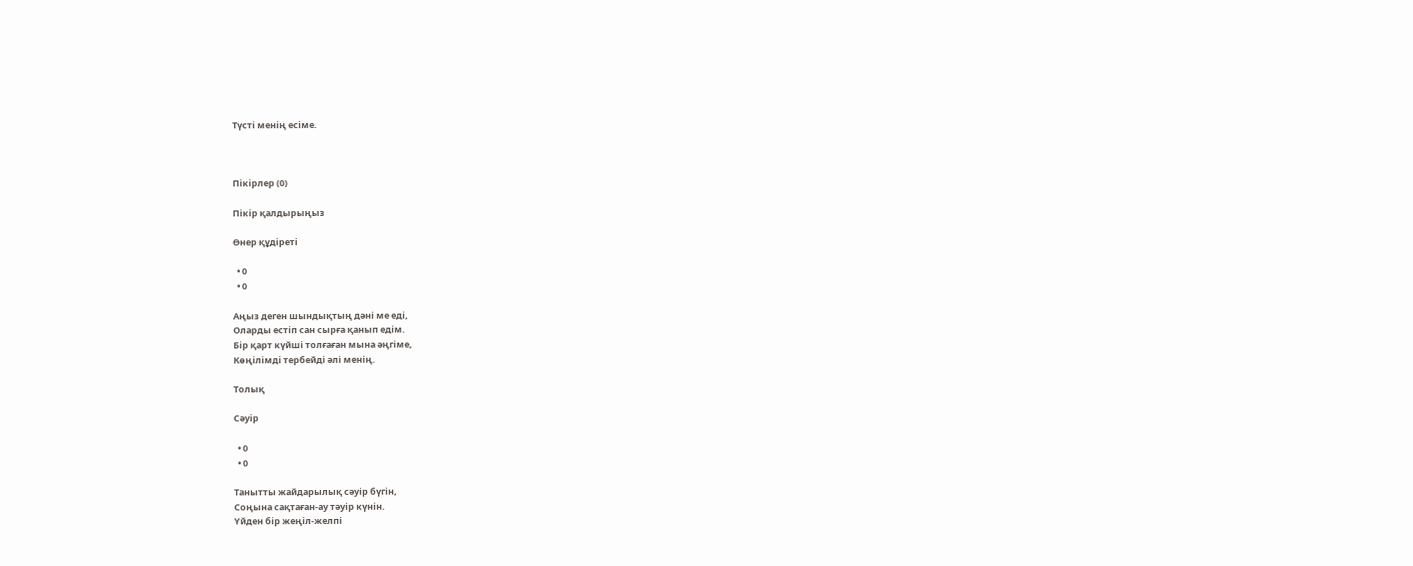Түсті менің есіме.



Пікірлер (0)

Пікір қалдырыңыз

Өнер құдіреті

  • 0
  • 0

Аңыз деген шындықтың дәні ме еді,
Оларды естіп сан сырға қанып едім.
Бір қарт күйші толғаған мына әңгіме,
Көңілімді тербейді әлі менің.

Толық

Сәуір

  • 0
  • 0

Танытты жайдарылық сәуір бүгін,
Соңына сақтаған-ау тәуір күнін.
Үйден бір жеңіл-желпі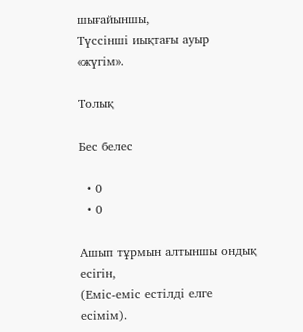шығайыншы,
Түссінші иықтағы ауыр «жүгім».

Толық

Бес белес

  • 0
  • 0

Ашып тұрмын алтыншы ондық есігін,
(Еміс-еміс естілді елге есімім).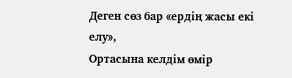Деген сөз бар «ердің жасы екі елу»,
Ортасына келдім өмір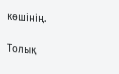көшінің.

Толық